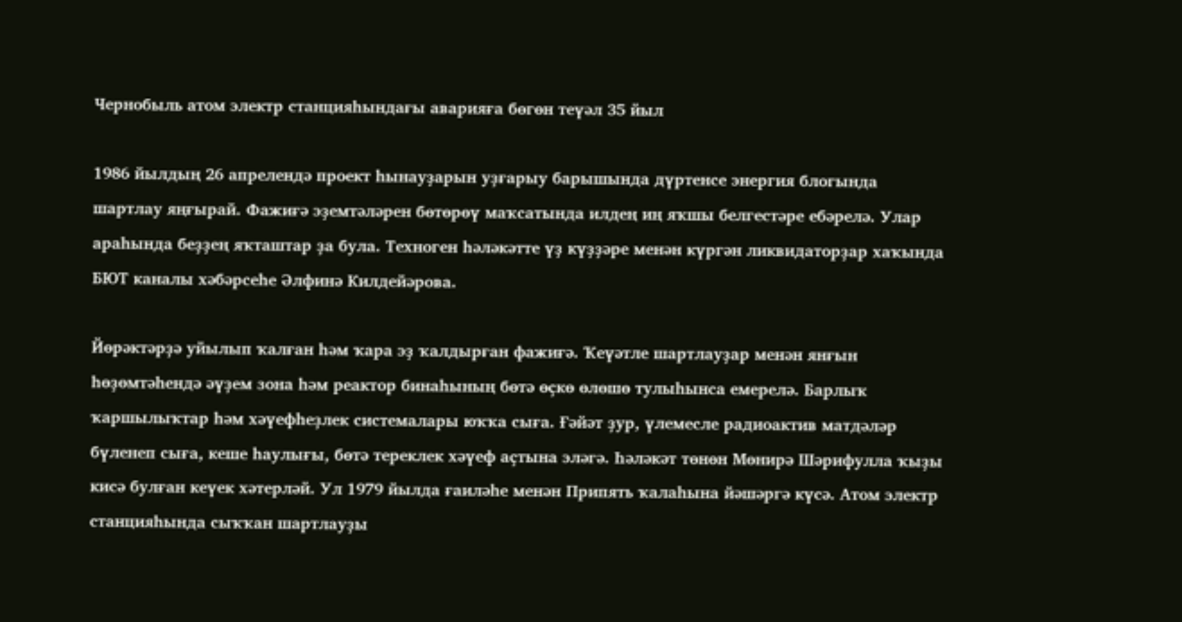Чернобыль атом электр станцияһындағы аварияға бөгөн теүәл 35 йыл

1986 йылдың 26 апрелендә проект һынауҙарын уҙғарыу барышында дүртенсе энергия блогында шартлау яңғырай. Фажиғә эҙемтәләрен бөтөрөү маҡсатында илдең иң яҡшы белгестәре ебәрелә. Улар араһында беҙҙең яҡташтар ҙа була. Техноген һәләкәтте үҙ күҙҙәре менән күргән ликвидаторҙар хаҡында БЮТ каналы хәбәрсеһе Әлфинә Килдейәрова.

Йөрәктәрҙә уйылып ҡалған һәм ҡара эҙ ҡалдырған фажиғә. Ҡеүәтле шартлауҙар менән янғын һөҙөмтәһендә әүҙем зона һәм реактор бинаһының бөтә өҫкө өлөшө тулыһынса емерелә. Барлыҡ ҡаршылыҡтар һәм хәүефһеҙлек системалары юҡҡа сыға. Ғәйәт ҙур, үлемесле радиоактив матдәләр бүленеп сыға, кеше һаулығы, бөтә тереклек хәүеф аҫтына эләгә. Һәләкәт төнөн Мөнирә Шәрифулла ҡыҙы кисә булған кеүек хәтерләй. Ул 1979 йылда ғаиләһе менән Припять ҡалаһына йәшәргә күсә. Атом электр станцияһында сыҡҡан шартлауҙы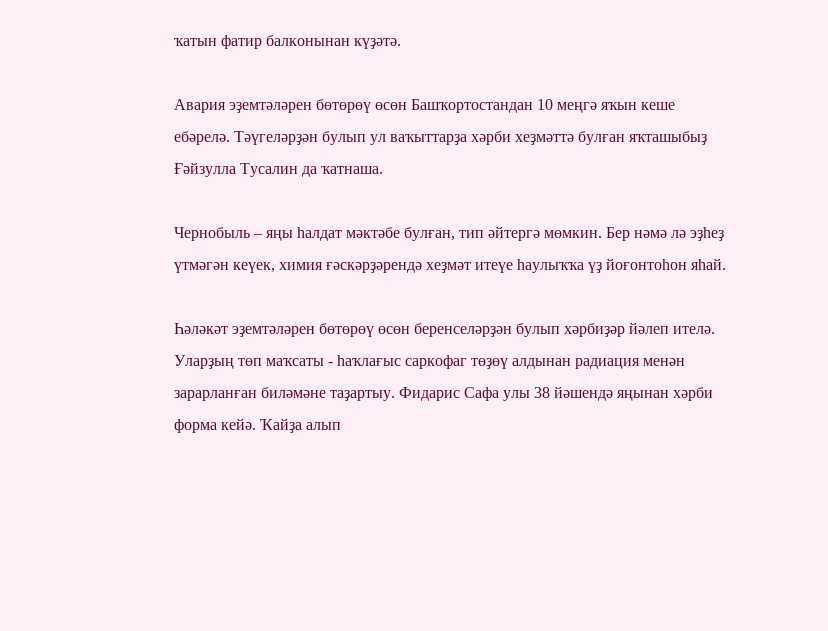ҡатын фатир балконынан күҙәтә.

Авария эҙемтәләрен бөтөрөү өсөн Башҡортостандан 10 меңгә яҡын кеше ебәрелә. Тәүгеләрҙән булып ул ваҡыттарҙа хәрби хеҙмәттә булған яҡташыбыҙ Ғәйзулла Тусалин да ҡатнаша.

Чернобыль – яңы һалдат мәктәбе булған, тип әйтергә мөмкин. Бер нәмә лә эҙһеҙ үтмәгән кеүек, химия ғәскәрҙәрендә хеҙмәт итеүе һаулыҡҡа үҙ йоғонтоһон яһай.

Һәләкәт эҙемтәләрен бөтөрөү өсөн беренселәрҙән булып хәрбиҙәр йәлеп ителә. Уларҙың төп маҡсаты - һаҡлағыс саркофаг төҙөү алдынан радиация менән зарарланған биләмәне таҙартыу. Фидарис Сафа улы 38 йәшендә яңынан хәрби форма кейә. Ҡайҙа алып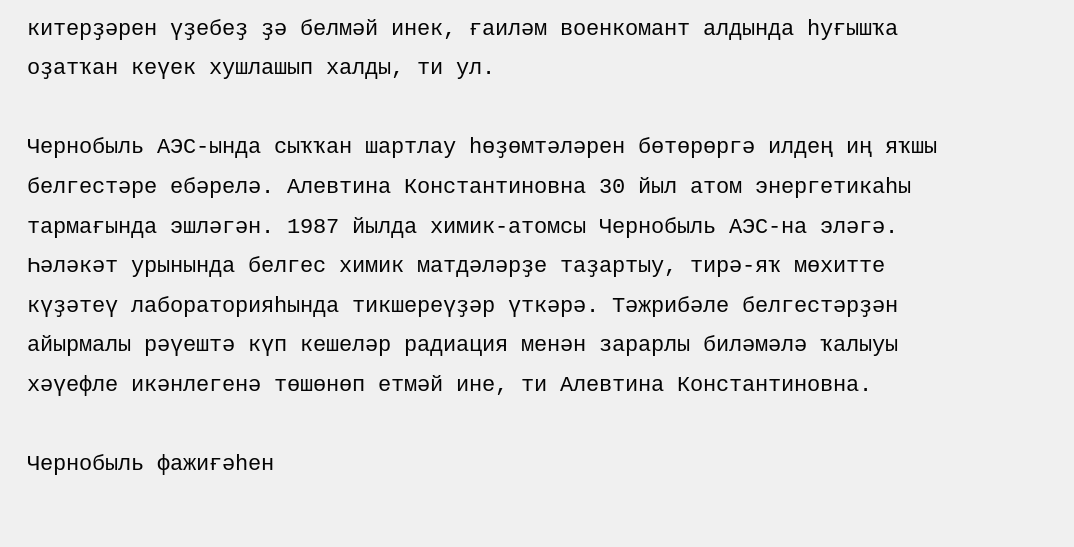китерҙәрен үҙебеҙ ҙә белмәй инек, ғаиләм военкомант алдында һуғышҡа оҙатҡан кеүек хушлашып халды, ти ул.

Чернобыль АЭС-ында сыҡҡан шартлау һөҙөмтәләрен бөтөрөргә илдең иң яҡшы белгестәре ебәрелә. Алевтина Константиновна 30 йыл атом энергетикаһы тармағында эшләгән. 1987 йылда химик-атомсы Чернобыль АЭС-на эләгә. Һәләкәт урынында белгес химик матдәләрҙе таҙартыу, тирә-яҡ мөхитте күҙәтеү лабораторияһында тикшереүҙәр үткәрә. Тәжрибәле белгестәрҙән айырмалы рәүештә күп кешеләр радиация менән зарарлы биләмәлә ҡалыуы хәүефле икәнлегенә төшөнөп етмәй ине, ти Алевтина Константиновна.

Чернобыль фажиғәһен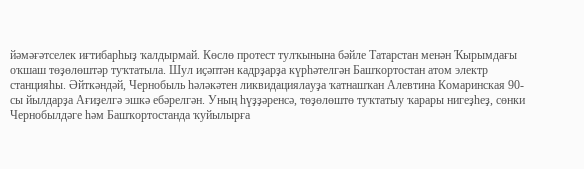йәмәғәтселек иғтибарһыҙ ҡалдырмай. Көслө протест тулҡынына бәйле Татарстан менән Ҡырымдағы оҡшаш төҙөлөштәр туҡтатыла. Шул иҫәптән кадрҙарҙа күрһәтелгән Башҡортостан атом электр станцияһы. Әйткәндәй, Чернобыль һәләкәтен ликвидациялауҙа ҡатнашҡан Алевтина Комаринская 90-сы йылдарҙа Ағиҙелгә эшкә ебәрелгән. Уның һүҙҙәренсә, төҙөлөштө туҡтатыу ҡарары нигеҙһеҙ, сөнки Чернобылдәге һәм Башҡортостанда ҡуйылырға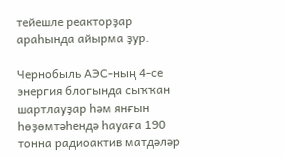тейешле реакторҙар араһында айырма ҙур.

Чернобыль АЭС-ның 4-се энергия блогында сыҡҡан шартлауҙар һәм янғын һөҙөмтәһендә һауаға 190 тонна радиоактив матдәләр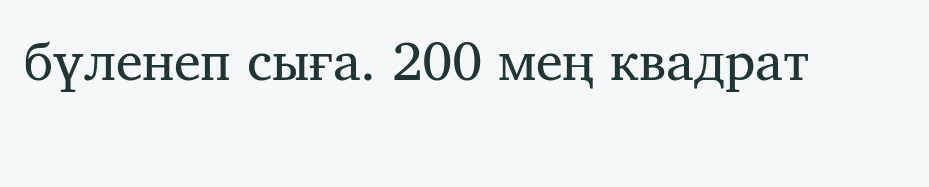бүленеп сыға. 200 мең квадрат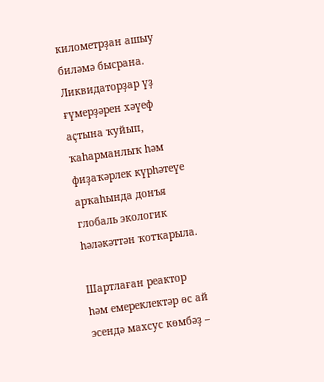километрҙан ашыу биләмә бысрана. Ликвидаторҙар үҙ ғүмерҙәрен хәүеф аҫтына ҡуйып, ҡаһарманлыҡ һәм фиҙаҡәрлек күрһәтеүе арҡаһында донъя глобаль экологик һәләкәттән ҡотҡарыла.

Шартлаған реактор һәм емереклектәр өс ай эсендә махсус көмбәҙ –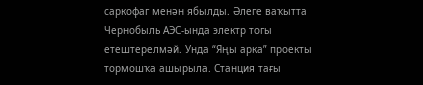саркофаг менән ябылды. Әлеге ваҡытта Чернобыль АЭС-ында электр тогы етештерелмәй. Унда “Яңы арка” проекты тормошҡа ашырыла. Станция тағы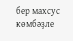бер махсус көмбәҙле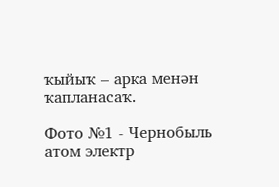ҡыйыҡ – арка менән ҡапланасаҡ.

Фото №1 - Чернобыль атом электр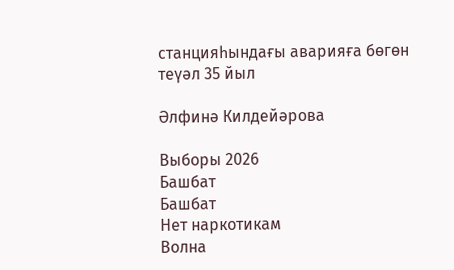станцияһындағы аварияға бөгөн теүәл 35 йыл

Әлфинә Килдейәрова

Выборы 2026
Башбат
Башбат
Нет наркотикам
Волна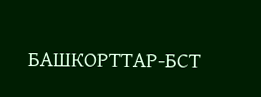БАШКОРТТАР-БСТ